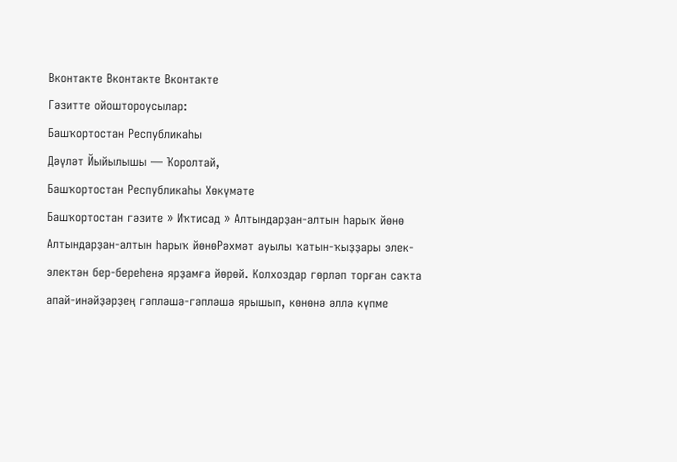Вконтакте Вконтакте Вконтакте
Гәзитте ойоштороусылар:
Башҡортостан Республикаһы
Дәүләт Йыйылышы — Ҡоролтай,
Башҡортостан Республикаһы Хөкүмәте
Башҡортостан гәзите » Иҡтисад » Алтындарҙан-алтын һарыҡ йөнө
Алтындарҙан-алтын һарыҡ йөнөРәхмәт ауылы ҡатын-ҡыҙҙары элек-электән бер-береһенә ярҙамға йөрөй. Колхоздар гөрләп торған саҡта апай-инәйҙәрҙең гәпләшә-гәпләшә ярышып, көнөнә әллә күпме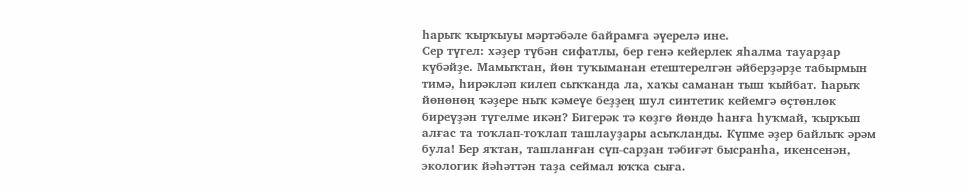һарыҡ ҡырҡыуы мәртәбәле байрамға әүерелә ине.
Сер түгел: хәҙер түбән сифатлы, бер генә кейерлек яһалма тауарҙар күбәйҙе. Мамыҡтан, йөн туҡыманан етештерелгән әйберҙәрҙе табырмын тимә, һирәкләп килеп сыҡҡанда ла, хаҡы саманан тыш ҡыйбат. Һарыҡ йөнөнөң ҡәҙере ныҡ кәмеүе беҙҙең шул синтетик кейемгә өҫтөнлөк биреүҙән түгелме икән? Бигерәк тә көҙгө йөндө һанға һуҡмай, ҡырҡып алғас та тоҡлап-тоҡлап ташлауҙары асыҡланды. Күпме әҙер байлыҡ әрәм була! Бер яҡтан, ташланған сүп-сарҙан тәбиғәт бысранһа, икенсенән, экологик йәһәттән таҙа сеймал юҡҡа сыға.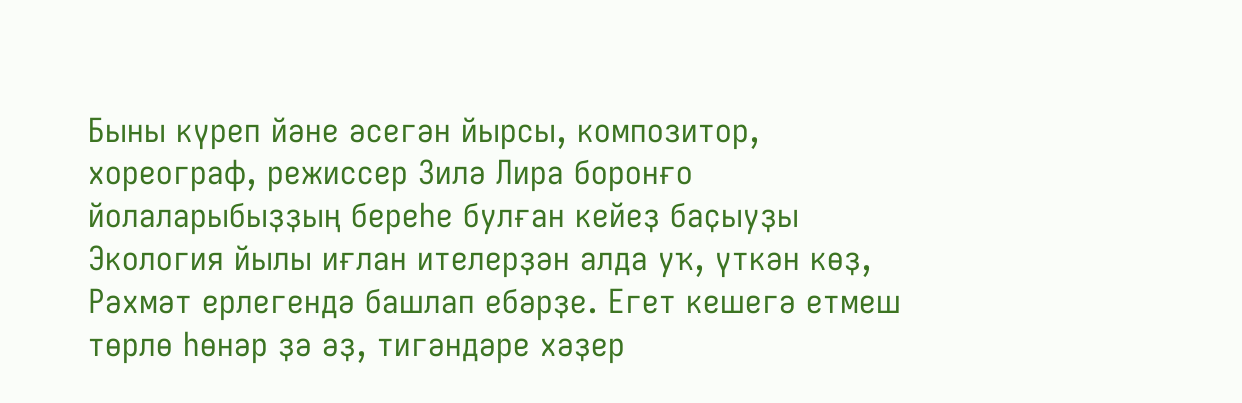Быны күреп йәне әсегән йырсы, композитор, хореограф, режиссер Зилә Лира боронғо йолаларыбыҙҙың береһе булған кейеҙ баҫыуҙы Экология йылы иғлан ителерҙән алда уҡ, үткән көҙ, Рәхмәт ерлегендә башлап ебәрҙе. Егет кешегә етмеш төрлө һөнәр ҙә әҙ, тигәндәре хәҙер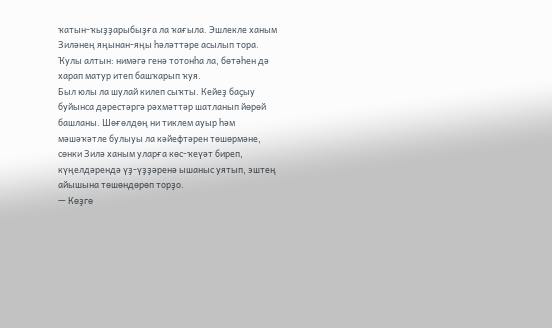ҡатын-ҡыҙҙарыбыҙға ла ҡағыла. Эшлекле ханым Зиләнең яңынан-яңы һәләттәре асылып тора. Ҡулы алтын: нимәгә генә тотонһа ла, бөтәһен дә харап матур итеп башҡарып ҡуя.
Был юлы ла шулай килеп сыҡты. Кейеҙ баҫыу буйынса дәрестәргә рәхмәттәр шатланып йөрөй башланы. Шөғөлдөң ни тиклем ауыр һәм мәшәҡәтле булыуы ла кәйефтәрен төшөрмәне, сөнки Зилә ханым уларға көс-ҡеүәт биреп, күңелдәрендә үҙ-үҙҙәренә ышаныс уятып, эштең айышына төшөндөрөп торҙо.
— Көҙгө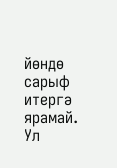йөндө сарыф итергә ярамай. Ул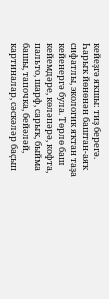кейеҙгә яҡшы: тиҙ берегә. Һарыҡ йөнөнән баштан-аяҡ сифатлы, экологик яҡтан таҙа кейенергә була. Төрлө баш кейемдәре, көләпәрә, кофта, пальто, шарф, сарыҡ, быйма башы, тапочка, бейәләй, картиналар, сәскәләр баҫып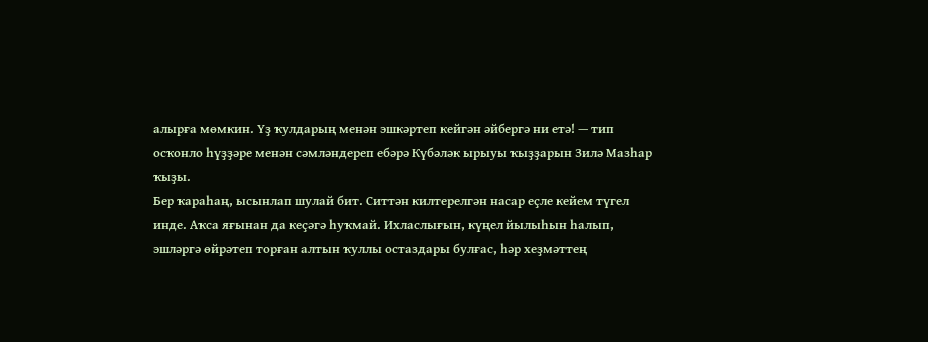алырға мөмкин. Үҙ ҡулдарың менән эшкәртеп кейгән әйбергә ни етә! — тип осҡонло һүҙҙәре менән сәмләндереп ебәрә Күбәләк ырыуы ҡыҙҙарын Зилә Мазһар ҡыҙы.
Бер ҡараһаң, ысынлап шулай бит. Ситтән килтерелгән насар еҫле кейем түгел инде. Аҡса яғынан да кеҫәгә һуҡмай. Ихласлығын, күңел йылыһын һалып, эшләргә өйрәтеп торған алтын ҡуллы остаздары булғас, һәр хеҙмәттең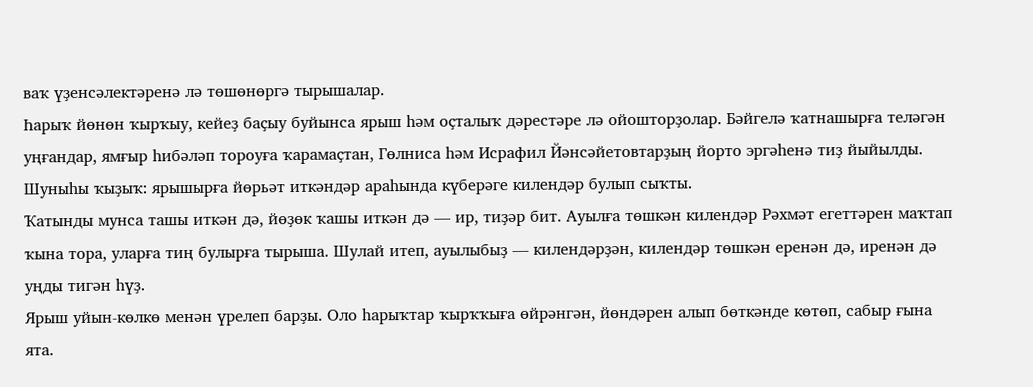ваҡ үҙенсәлектәренә лә төшөнөргә тырышалар.
Һарыҡ йөнөн ҡырҡыу, кейеҙ баҫыу буйынса ярыш һәм оҫталыҡ дәрестәре лә ойошторҙолар. Бәйгелә ҡатнашырға теләгән уңғандар, ямғыр һибәләп тороуға ҡарамаҫтан, Гөлниса һәм Исрафил Йәнсәйетовтарҙың йорто эргәһенә тиҙ йыйылды. Шуныһы ҡыҙыҡ: ярышырға йөрьәт иткәндәр араһында күберәге килендәр булып сыҡты.
Ҡатынды мунса ташы иткән дә, йөҙөк ҡашы иткән дә — ир, тиҙәр бит. Ауылға төшкән килендәр Рәхмәт егеттәрен маҡтап ҡына тора, уларға тиң булырға тырыша. Шулай итеп, ауылыбыҙ — килендәрҙән, килендәр төшкән еренән дә, иренән дә уңды тигән һүҙ.
Ярыш уйын-көлкө менән үрелеп барҙы. Оло һарыҡтар ҡырҡҡыға өйрәнгән, йөндәрен алып бөткәнде көтөп, сабыр ғына ята.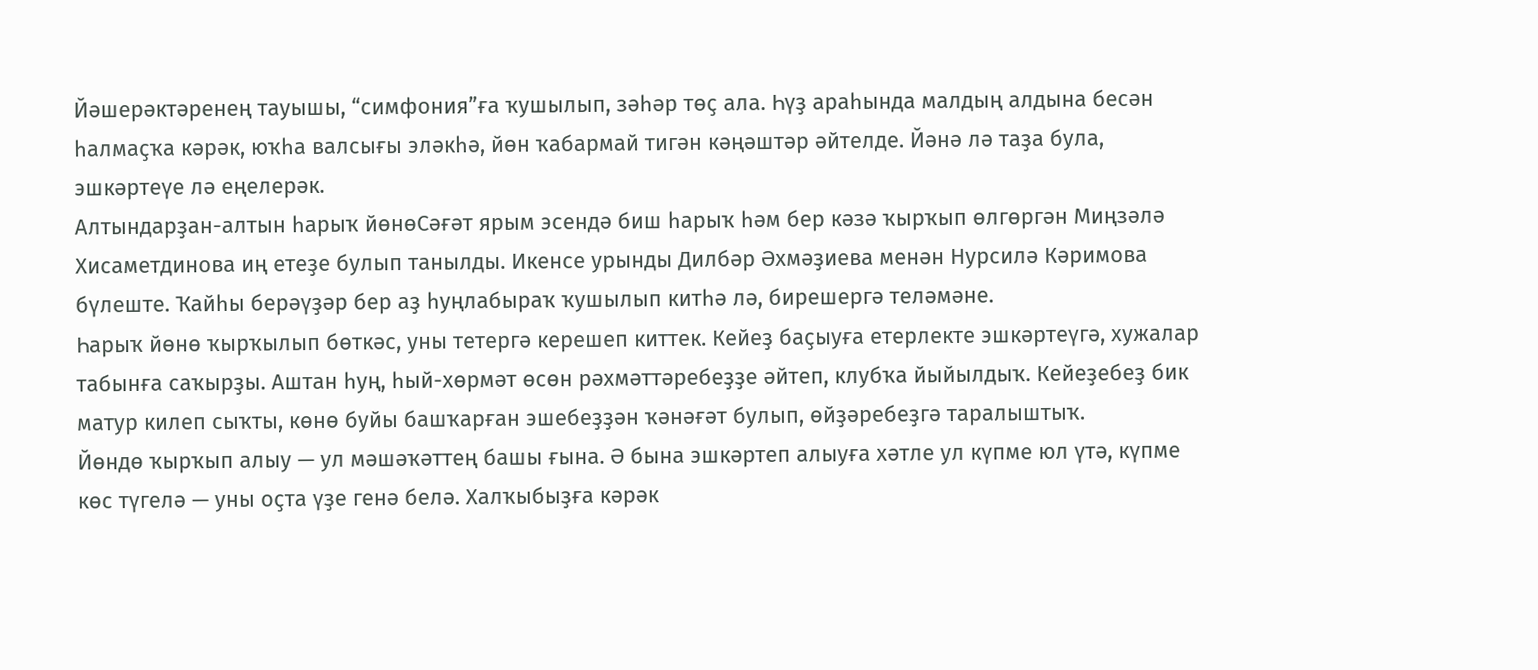Йәшерәктәренең тауышы, “симфония”ға ҡушылып, зәһәр төҫ ала. Һүҙ араһында малдың алдына бесән һалмаҫҡа кәрәк, юҡһа валсығы эләкһә, йөн ҡабармай тигән кәңәштәр әйтелде. Йәнә лә таҙа була, эшкәртеүе лә еңелерәк.
Алтындарҙан-алтын һарыҡ йөнөСәғәт ярым эсендә биш һарыҡ һәм бер кәзә ҡырҡып өлгөргән Миңзәлә Хисаметдинова иң етеҙе булып танылды. Икенсе урынды Дилбәр Әхмәҙиева менән Нурсилә Кәримова бүлеште. Ҡайһы берәүҙәр бер аҙ һуңлабыраҡ ҡушылып китһә лә, бирешергә теләмәне.
Һарыҡ йөнө ҡырҡылып бөткәс, уны тетергә керешеп киттек. Кейеҙ баҫыуға етерлекте эшкәртеүгә, хужалар табынға саҡырҙы. Аштан һуң, һый-хөрмәт өсөн рәхмәттәребеҙҙе әйтеп, клубҡа йыйылдыҡ. Кейеҙебеҙ бик матур килеп сыҡты, көнө буйы башҡарған эшебеҙҙән ҡәнәғәт булып, өйҙәребеҙгә таралыштыҡ.
Йөндө ҡырҡып алыу — ул мәшәҡәттең башы ғына. Ә бына эшкәртеп алыуға хәтле ул күпме юл үтә, күпме көс түгелә — уны оҫта үҙе генә белә. Халҡыбыҙға кәрәк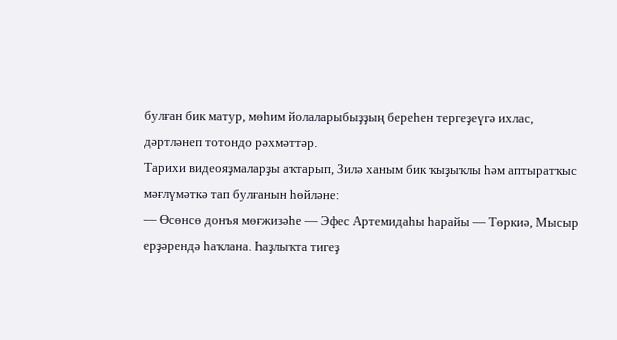булған бик матур, мөһим йолаларыбыҙҙың береһен тергеҙеүгә ихлас, дәртләнеп тотондо рәхмәттәр.
Тарихи видеояҙмаларҙы аҡтарып, Зилә ханым бик ҡыҙыҡлы һәм аптыратҡыс мәғлүмәткә тап булғанын һөйләне:
— Өсөнсө донъя мөғжизәһе — Эфес Артемидаһы һарайы — Төркиә, Мысыр ерҙәрендә һаҡлана. Һаҙлыҡта тигеҙ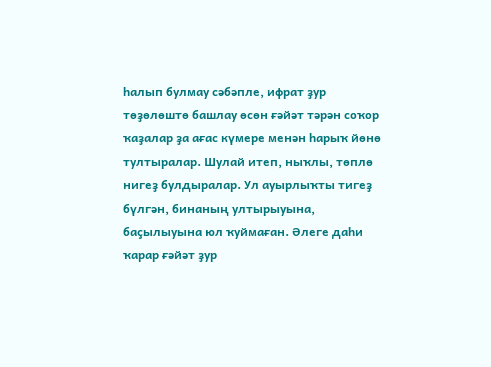һалып булмау сәбәпле, ифрат ҙур төҙөлөштө башлау өсөн ғәйәт тәрән соҡор ҡаҙалар ҙа ағас күмере менән һарыҡ йөнө тултыралар. Шулай итеп, ныҡлы, төплө нигеҙ булдыралар. Ул ауырлыҡты тигеҙ бүлгән, бинаның ултырыуына, баҫылыуына юл ҡуймаған. Әлеге даһи ҡарар ғәйәт ҙур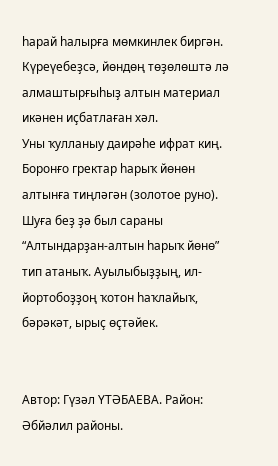һарай һалырға мөмкинлек биргән. Күреүебеҙсә, йөндөң төҙөлөштә лә алмаштырғыһыҙ алтын материал икәнен иҫбатлаған хәл.
Уны ҡулланыу даирәһе ифрат киң. Боронғо гректар һарыҡ йөнөн алтынға тиңләгән (золотое руно). Шуға беҙ ҙә был сараны “Алтындарҙан-алтын һарыҡ йөнө” тип атаныҡ. Ауылыбыҙҙың, ил-йортобоҙҙоң ҡотон һаҡлайыҡ, бәрәкәт, ырыҫ өҫтәйек.


Автор: Гүзәл ҮТӘБАЕВА. Район: Әбйәлил районы.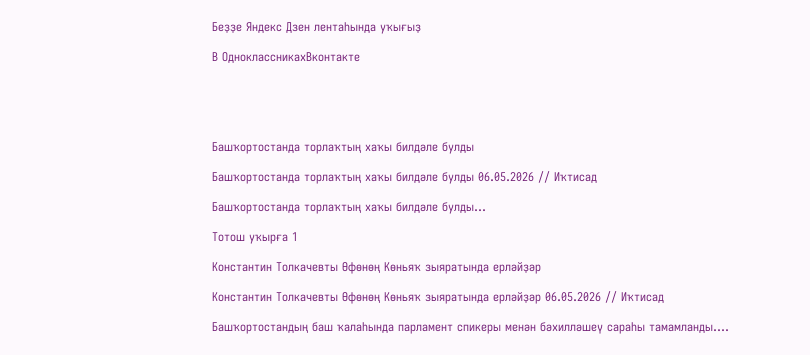Беҙҙе Яндекс Дзен лентаһында уҡығыҙ

В ОдноклассникахВконтакте





Башҡортостанда торлаҡтың хаҡы билдәле булды

Башҡортостанда торлаҡтың хаҡы билдәле булды 06.05.2026 // Иҡтисад

Башҡортостанда торлаҡтың хаҡы билдәле булды...

Тотош уҡырға 1

Константин Толкачевты Өфөнөң Көньяҡ зыяратында ерләйҙәр

Константин Толкачевты Өфөнөң Көньяҡ зыяратында ерләйҙәр 06.05.2026 // Иҡтисад

Башҡортостандың баш ҡалаһында парламент спикеры менән бәхилләшеү сараһы тамамланды....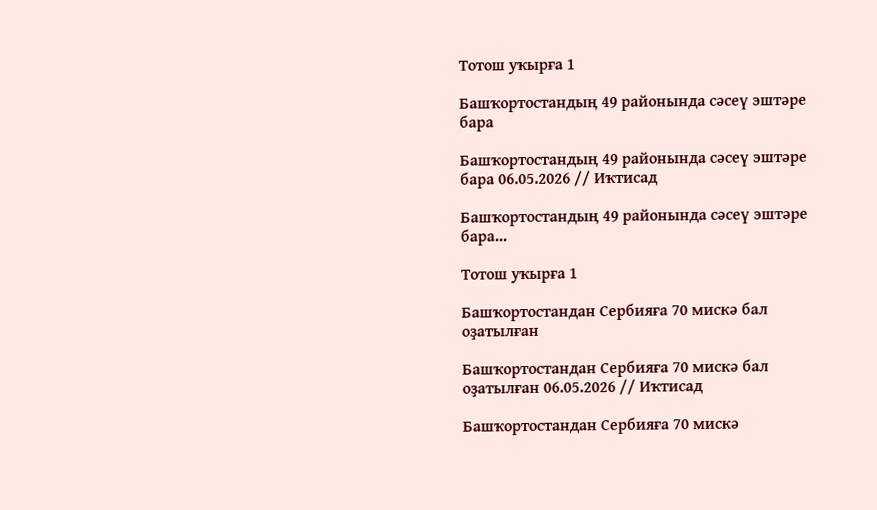Тотош уҡырға 1

Башҡортостандың 49 районында сәсеү эштәре бара

Башҡортостандың 49 районында сәсеү эштәре бара 06.05.2026 // Иҡтисад

Башҡортостандың 49 районында сәсеү эштәре бара...

Тотош уҡырға 1

Башҡортостандан Сербияға 70 мискә бал оҙатылған

Башҡортостандан Сербияға 70 мискә бал оҙатылған 06.05.2026 // Иҡтисад

Башҡортостандан Сербияға 70 мискә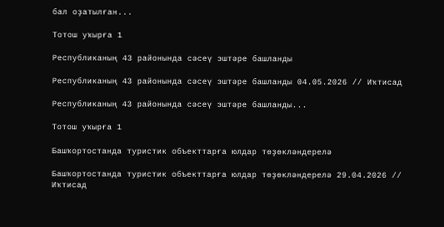бал оҙатылған...

Тотош уҡырға 1

Республиканың 43 районында сәсеү эштәре башланды

Республиканың 43 районында сәсеү эштәре башланды 04.05.2026 // Иҡтисад

Республиканың 43 районында сәсеү эштәре башланды...

Тотош уҡырға 1

Башҡортостанда туристик объекттарға юлдар төҙөкләндерелә

Башҡортостанда туристик объекттарға юлдар төҙөкләндерелә 29.04.2026 // Иҡтисад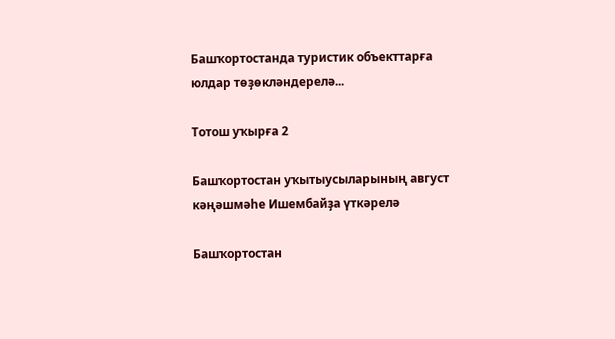Башҡортостанда туристик объекттарға юлдар төҙөкләндерелә...

Тотош уҡырға 2

Башҡортостан уҡытыусыларының август кәңәшмәһе Ишембайҙа үткәрелә

Башҡортостан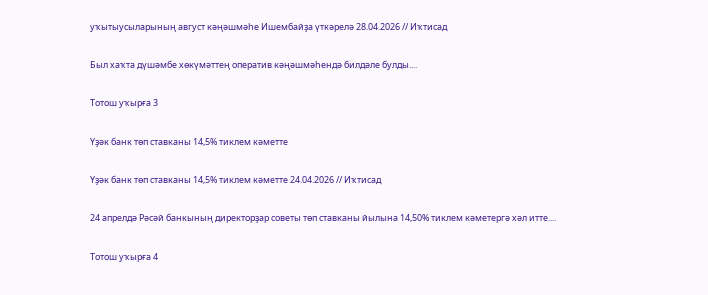уҡытыусыларының август кәңәшмәһе Ишембайҙа үткәрелә 28.04.2026 // Иҡтисад

Был хаҡта дүшәмбе хөкүмәттең оператив кәңәшмәһендә билдәле булды....

Тотош уҡырға 3

Үҙәк банк төп ставканы 14,5% тиклем кәметте

Үҙәк банк төп ставканы 14,5% тиклем кәметте 24.04.2026 // Иҡтисад

24 апрелдә Рәсәй банкының директорҙар советы төп ставканы йылына 14,50% тиклем кәметергә хәл итте....

Тотош уҡырға 4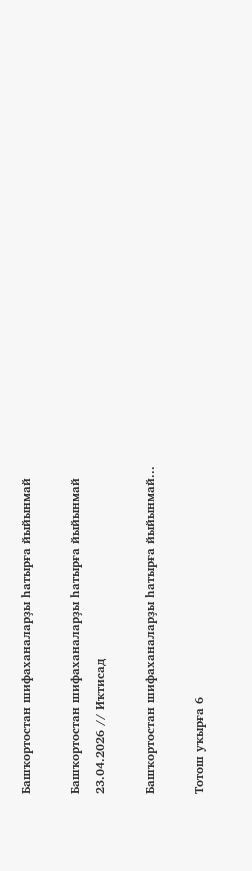Башҡортостан шифаханаларҙы һатырға йыйынмай

Башҡортостан шифаханаларҙы һатырға йыйынмай 23.04.2026 // Иҡтисад

Башҡортостан шифаханаларҙы һатырға йыйынмай...

Тотош уҡырға 6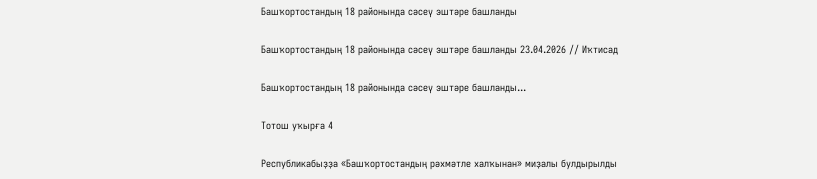Башҡортостандың 18 районында сәсеү эштәре башланды

Башҡортостандың 18 районында сәсеү эштәре башланды 23.04.2026 // Иҡтисад

Башҡортостандың 18 районында сәсеү эштәре башланды...

Тотош уҡырға 4

Республикабыҙҙа «Башҡортостандың рәхмәтле халҡынан» миҙалы булдырылды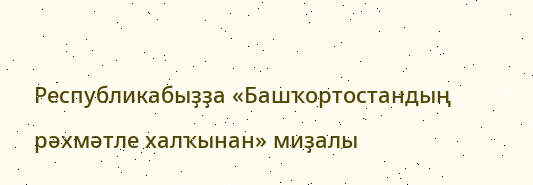Республикабыҙҙа «Башҡортостандың рәхмәтле халҡынан» миҙалы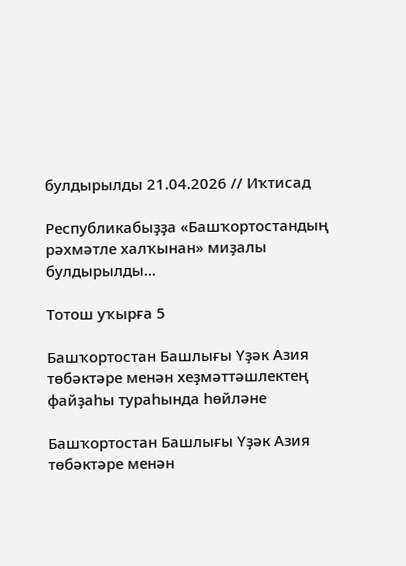булдырылды 21.04.2026 // Иҡтисад

Республикабыҙҙа «Башҡортостандың рәхмәтле халҡынан» миҙалы булдырылды...

Тотош уҡырға 5

Башҡортостан Башлығы Үҙәк Азия төбәктәре менән хеҙмәттәшлектең файҙаһы тураһында һөйләне

Башҡортостан Башлығы Үҙәк Азия төбәктәре менән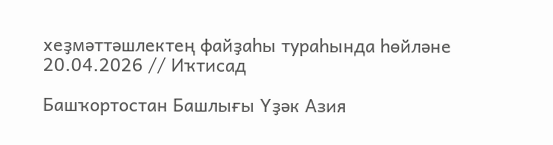хеҙмәттәшлектең файҙаһы тураһында һөйләне 20.04.2026 // Иҡтисад

Башҡортостан Башлығы Үҙәк Азия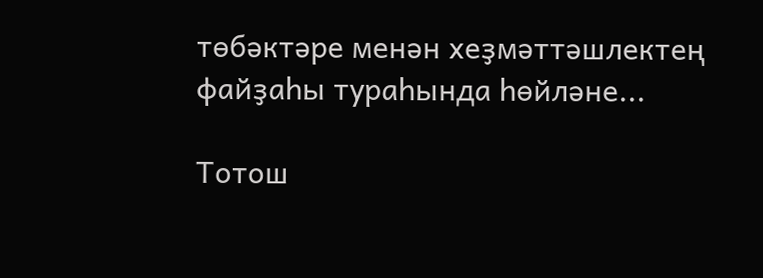төбәктәре менән хеҙмәттәшлектең файҙаһы тураһында һөйләне...

Тотош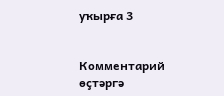уҡырға 3


Комментарий өҫтәргә